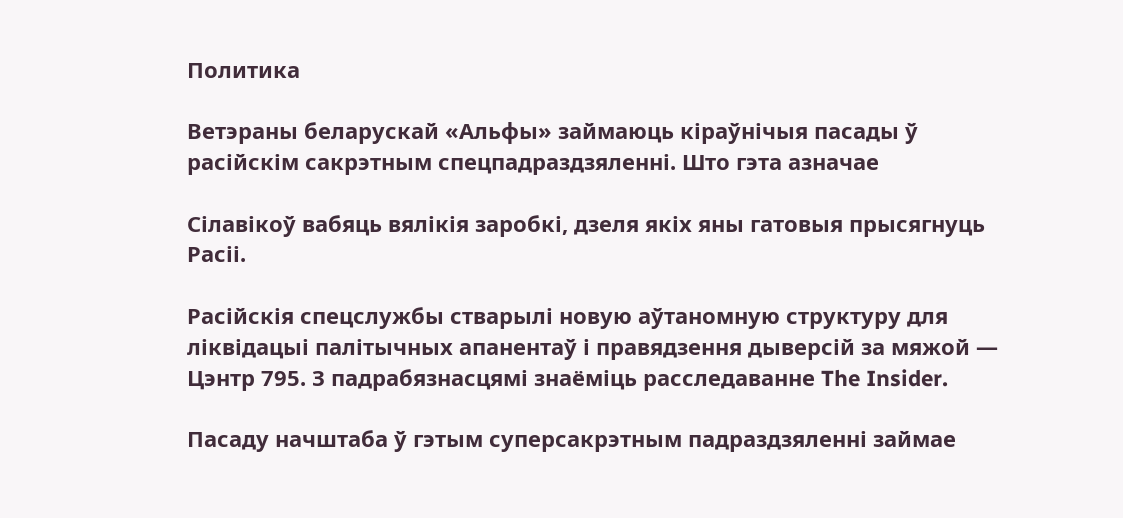Политика

Ветэраны беларускай «Альфы» займаюць кіраўнічыя пасады ў расійскім сакрэтным спецпадраздзяленні. Што гэта азначае

Сілавікоў вабяць вялікія заробкі, дзеля якіх яны гатовыя прысягнуць Расіі.

Расійскія спецслужбы стварылі новую аўтаномную структуру для ліквідацыі палітычных апанентаў і правядзення дыверсій за мяжой — Цэнтр 795. З падрабязнасцямі знаёміць расследаванне The Insider.

Пасаду начштаба ў гэтым суперсакрэтным падраздзяленні займае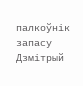палкоўнік запасу Дзмітрый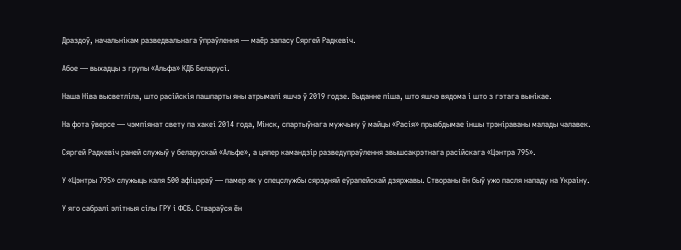Драздоў, начальнікам разведвальнага ўпраўлення — маёр запасу Сяргей Радкевіч.

Абое — выхадцы з групы «Альфа» КДБ Беларусі.

Наша Ніва высветліла, што расійскія пашпарты яны атрымалі яшчэ ў 2019 годзе. Выданне піша, што яшчэ вядома і што з гэтага вынікае.

На фота ўверсе — чэмпіянат свету па хакеі 2014 года, Мінск, спартыўнага мужчыну ў майцы «Расія» прыабдымае іншы трэніраваны малады чалавек.

Сяргей Радкевіч раней служыў у беларускай «Альфе», а цяпер камандзір разведупраўлення звышсакрэтнага расійскага «Цэнтра 795».

У «Цэнтры 795» служыць каля 500 афіцэраў — памер як у спецслужбы сярэдняй еўрапейскай дзяржавы. Створаны ён быў ужо пасля нападу на Украіну.

У яго сабралі элітныя сілы ГРУ і ФСБ. Ствараўся ён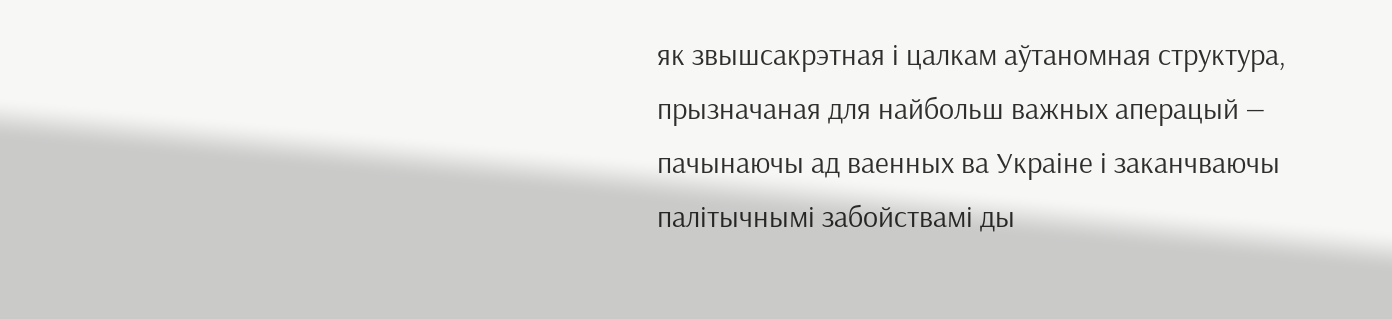як звышсакрэтная і цалкам аўтаномная структура, прызначаная для найбольш важных аперацый — пачынаючы ад ваенных ва Украіне і заканчваючы палітычнымі забойствамі ды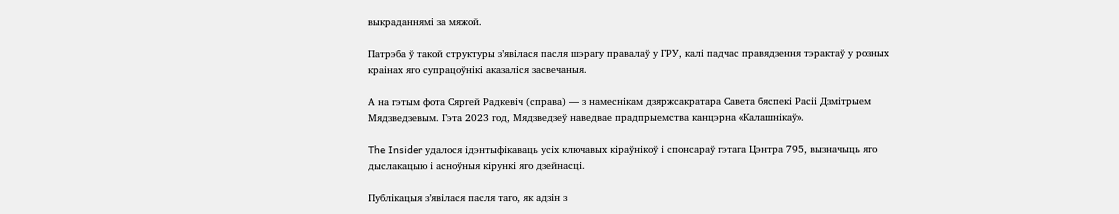выкраданнямі за мяжой.

Патрэба ў такой структуры з’явілася пасля шэрагу правалаў у ГРУ, калі падчас правядзення тэрактаў у розных краінах яго супрацоўнікі аказаліся засвечаныя.

А на гэтым фота Сяргей Радкевіч (справа) — з намеснікам дзяржсакратара Савета бяспекі Расіі Дзмітрыем Мядзведзевым. Гэта 2023 год, Мядзведзеў наведвае прадпрыемства канцэрна «Калашнікаў».

The Insider удалося ідэнтыфікаваць усіх ключавых кіраўнікоў і спонсараў гэтага Цэнтра 795, вызначыць яго дыслакацыю і асноўныя кірункі яго дзейнасці.

Публікацыя з’явілася пасля таго, як адзін з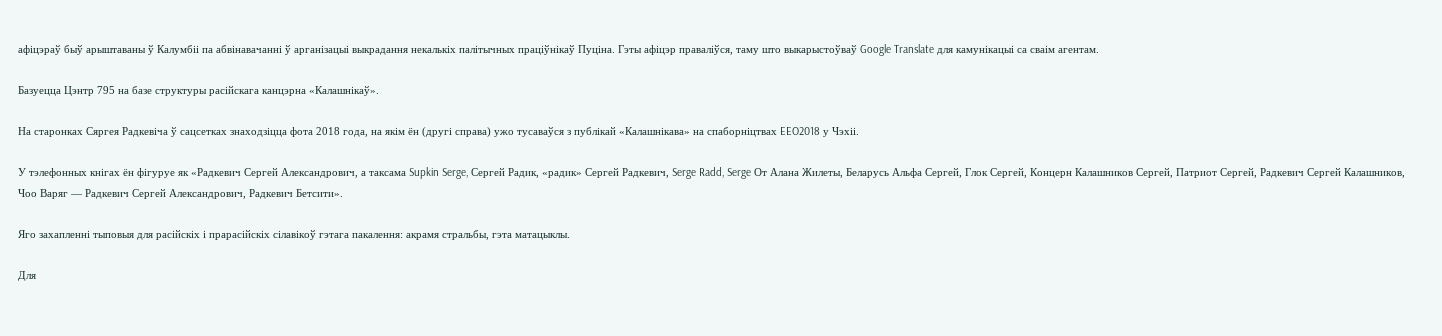афіцэраў быў арыштаваны ў Калумбіі па абвінавачанні ў арганізацыі выкрадання некалькіх палітычных праціўнікаў Пуціна. Гэты афіцэр праваліўся, таму што выкарыстоўваў Google Translate для камунікацыі са сваім агентам.

Базуецца Цэнтр 795 на базе структуры расійскага канцэрна «Калашнікаў».

На старонках Сяргея Радкевіча ў сацсетках знаходзіцца фота 2018 года, на якім ён (другі справа) ужо тусаваўся з публікай «Калашнікава» на спаборніцтвах EEO2018 у Чэхіі.

У тэлефонных кнігах ён фігуруе як «Радкевич Сергей Александрович, а таксама Supkin Serge, Сергей Радик, «радик» Сергей Радкевич, Serge Radd, Serge От Алана Жилеты, Беларусь Альфа Сергей, Глок Сергей, Концерн Калашников Сергей, Патриот Сергей, Радкевич Сергей Калашников, Чоо Варяг — Радкевич Сергей Александрович, Радкевич Бетсити».

Яго захапленні тыповыя для расійскіх і прарасійскіх сілавікоў гэтага пакалення: акрамя стральбы, гэта матацыклы.

Для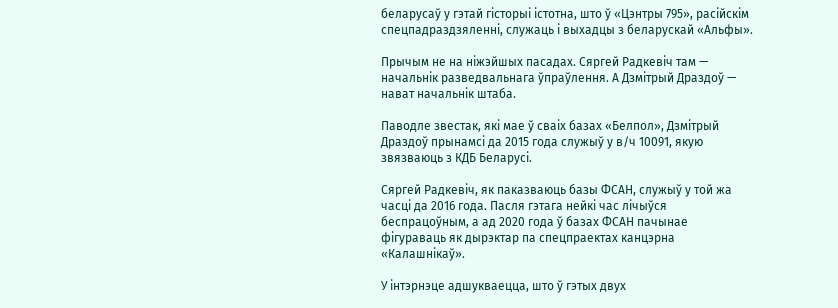беларусаў у гэтай гісторыі істотна, што ў «Цэнтры 795», расійскім спецпадраздзяленні, служаць і выхадцы з беларускай «Альфы».

Прычым не на ніжэйшых пасадах. Сяргей Радкевіч там — начальнік разведвальнага ўпраўлення. А Дзмітрый Драздоў — нават начальнік штаба.

Паводле звестак, які мае ў сваіх базах «Белпол», Дзмітрый Драздоў прынамсі да 2015 года служыў у в/ч 10091, якую звязваюць з КДБ Беларусі.

Сяргей Радкевіч, як паказваюць базы ФСАН, служыў у той жа часці да 2016 года. Пасля гэтага нейкі час лічыўся беспрацоўным, а ад 2020 года ў базах ФСАН пачынае фігураваць як дырэктар па спецпраектах канцэрна «Калашнікаў».

У інтэрнэце адшукваецца, што ў гэтых двух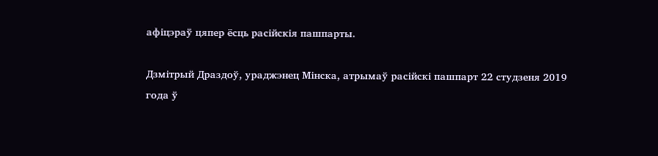афіцэраў цяпер ёсць расійскія пашпарты.

Дзмітрый Драздоў, ураджэнец Мінска, атрымаў расійскі пашпарт 22 студзеня 2019 года ў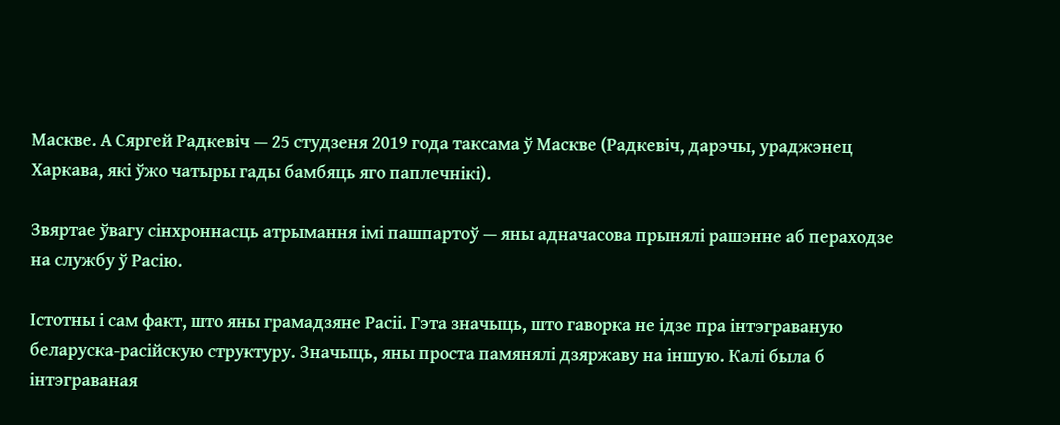Маскве. А Сяргей Радкевіч — 25 студзеня 2019 года таксама ў Маскве (Радкевіч, дарэчы, ураджэнец Харкава, які ўжо чатыры гады бамбяць яго паплечнікі).

Звяртае ўвагу сінхроннасць атрымання імі пашпартоў — яны адначасова прынялі рашэнне аб пераходзе на службу ў Расію.

Істотны і сам факт, што яны грамадзяне Расіі. Гэта значыць, што гаворка не ідзе пра інтэграваную беларуска-расійскую структуру. Значыць, яны проста памянялі дзяржаву на іншую. Калі была б інтэграваная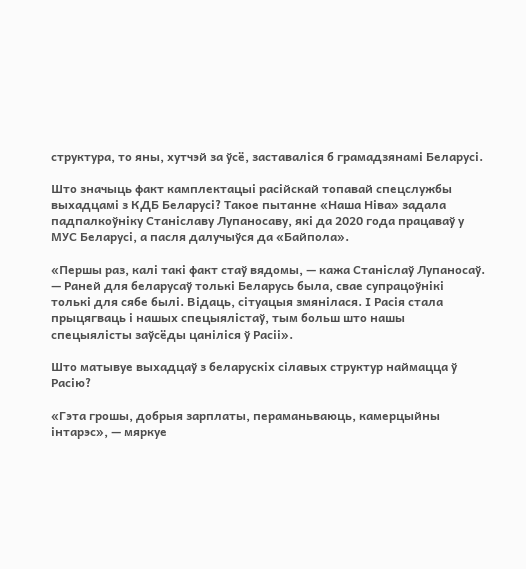структура, то яны, хутчэй за ўсё, заставаліся б грамадзянамі Беларусі.

Што значыць факт камплектацыі расійскай топавай спецслужбы выхадцамі з КДБ Беларусі? Такое пытанне «Наша Ніва» задала падпалкоўніку Станіславу Лупаносаву, які да 2020 года працаваў у МУС Беларусі, а пасля далучыўся да «Байпола».

«Першы раз, калі такі факт стаў вядомы, — кажа Станіслаў Лупаносаў. — Раней для беларусаў толькі Беларусь была, свае супрацоўнікі толькі для сябе былі. Відаць, сітуацыя змянілася. І Расія стала прыцягваць і нашых спецыялістаў, тым больш што нашы спецыялісты заўсёды цаніліся ў Расіі».

Што матывуе выхадцаў з беларускіх сілавых структур наймацца ў Расію?

«Гэта грошы, добрыя зарплаты, пераманьваюць, камерцыйны інтарэс», — мяркуе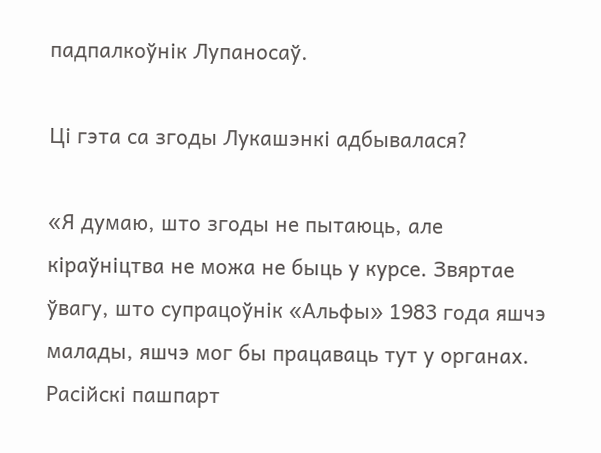падпалкоўнік Лупаносаў.

Ці гэта са згоды Лукашэнкі адбывалася?

«Я думаю, што згоды не пытаюць, але кіраўніцтва не можа не быць у курсе. Звяртае ўвагу, што супрацоўнік «Альфы» 1983 года яшчэ малады, яшчэ мог бы працаваць тут у органах. Расійскі пашпарт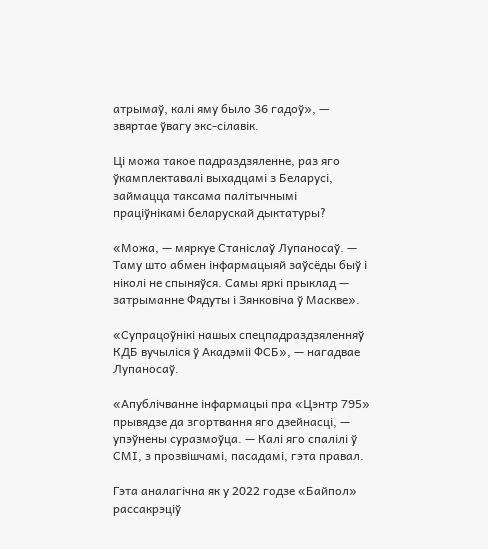атрымаў, калі яму было 36 гадоў», — звяртае ўвагу экс-сілавік.

Ці можа такое падраздзяленне, раз яго ўкамплектавалі выхадцамі з Беларусі, займацца таксама палітычнымі праціўнікамі беларускай дыктатуры?

«Можа, — мяркуе Станіслаў Лупаносаў. — Таму што абмен інфармацыяй заўсёды быў і ніколі не спыняўся. Самы яркі прыклад — затрыманне Фядуты і Зянковіча ў Маскве».

«Супрацоўнікі нашых спецпадраздзяленняў КДБ вучыліся ў Акадэміі ФСБ», — нагадвае Лупаносаў.

«Апублічванне інфармацыі пра «Цэнтр 795» прывядзе да згортвання яго дзейнасці, — упэўнены суразмоўца. — Калі яго спалілі ў СМІ, з прозвішчамі, пасадамі, гэта правал.

Гэта аналагічна як у 2022 годзе «Байпол» рассакрэціў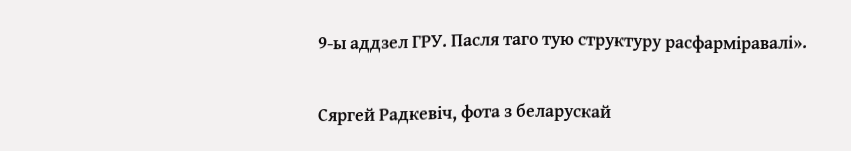9‑ы аддзел ГРУ. Пасля таго тую структуру расфарміравалі».

Сяргей Радкевіч, фота з беларускай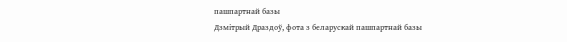пашпартнай базы
Дзмітрый Драздоў, фота з беларускай пашпартнай базы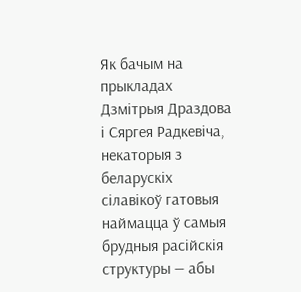Як бачым на прыкладах Дзмітрыя Драздова і Сяргея Радкевіча, некаторыя з беларускіх сілавікоў гатовыя наймацца ў самыя брудныя расійскія структуры — абы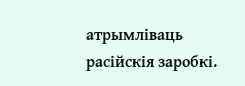атрымліваць расійскія заробкі.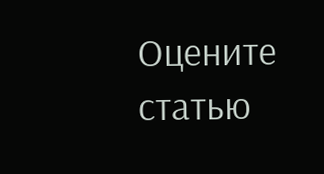Оцените статью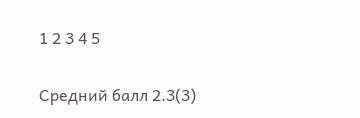1 2 3 4 5

Средний балл 2.3(3)